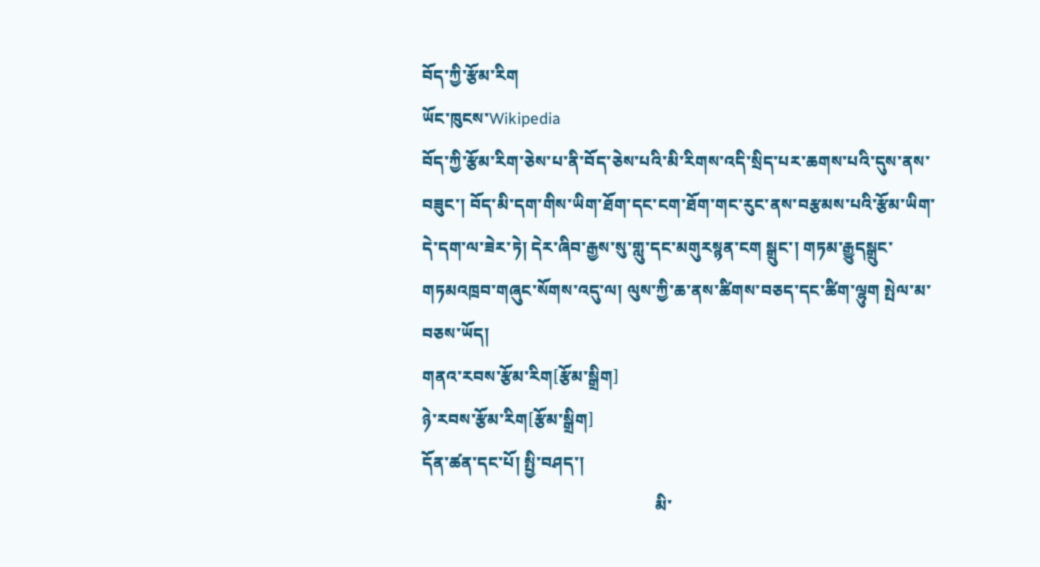བོད་ཀྱི་རྩོམ་རིག
ཡོང་ཁུངས་Wikipedia
བོད་ཀྱི་རྩོམ་རིག་ཅེས་པ་ནི་བོད་ཅེས་པའི་མི་རིགས་འདི་སྲིད་པར་ཆགས་པའི་དུས་ནས་བཟུང་། བོད་མི་དག་གིས་ཡིག་ཐོག་དང་ངག་ཐོག་གང་རུང་ནས་བརྩམས་པའི་རྩོམ་ཡིག་དེ་དག་ལ་ཟེར་ཏེ། དེར་ཞིབ་རྒྱས་སུ་གླུ་དང་མགུརསྙན་ངག སྒྲུང་། གཏམ་རྒྱུདསྒྲུང་གཏམའཁྲབ་གཞུང་སོགས་འདུ་ལ། ལུས་ཀྱི་ཆ་ནས་ཚིགས་བཅད་དང་ཚིག་ལྷུག སྤེལ་མ་བཅས་ཡོད།
གནའ་རབས་རྩོམ་རིག[རྩོམ་སྒྲིག]
ཉེ་རབས་རྩོམ་རིག[རྩོམ་སྒྲིག]
དོན་ཚན་དང་པོ། སྤྱི་བཤད་།
                                                        མི་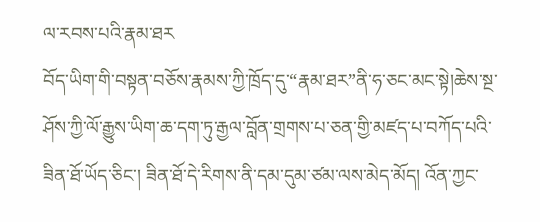ལ་རབས་པའི་རྣམ་ཐར
བོད་ཡིག་གི་བསྟན་བཅོས་རྣམས་ཀྱི་ཁྲོད་དུ་“རྣམ་ཐར”ནི་ཧ་ཅང་མང་སྟེ།ཆེས་སྔ་ཤོས་ཀྱི་ལོ་རྒྱུས་ཡིག་ཆ་དག་ཏུ་རྒྱལ་བློན་གྲགས་པ་ཅན་གྱི་མཛད་པ་བཀོད་པའི་ཟིན་ཐོ་ཡོད་ཅིང་། ཟིན་ཐོ་དེ་རིགས་ནི་དམ་དུམ་ཙམ་ལས་མེད་མོད། འོན་ཀྱང་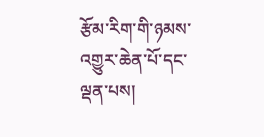རྩོམ་རིག་གི་ཉམས་འགྱུར་ཆེན་པོ་དང་ལྡན་པས།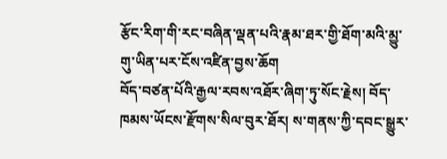རྩོང་རིག་གི་རང་བཞིན་ལྡན་པའི་རྣམ་ཐར་གྱི་ཐོག་མའི་མྱུ་གུ་ཡིན་པར་ངོས་འཛིན་བྱས་ཆོག
བོད་བཙན་པོའི་རྒྱལ་རབས་འཐོར་ཞིག་ཏུ་སོང་རྗེས། བོད་ཁམས་ཡོངས་རྫོགས་སིལ་བུར་ཐོར། ས་གནས་ཀྱི་དབང་སྒྱུར་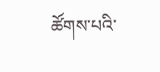ཚོགས་པའི་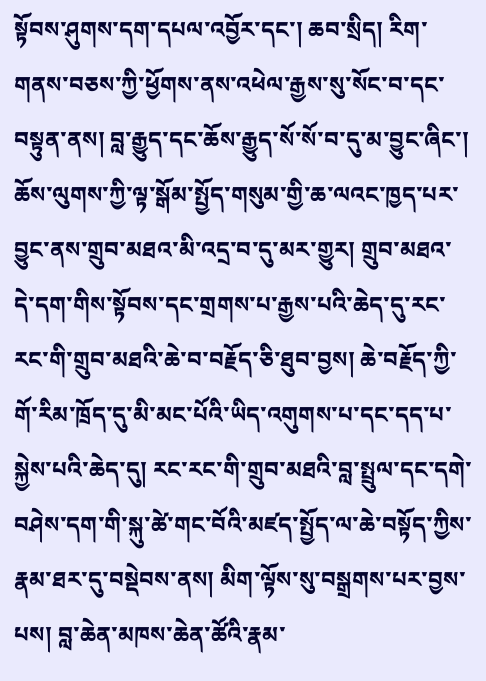སྟོབས་ཤུགས་དག་དཔལ་འབྱོར་དང་། ཆབ་སྲིད། རིག་གནས་བཅས་ཀྱི་ཕྱོགས་ནས་འཕེལ་རྒྱས་སུ་སོང་བ་དང་བསྟུན་ནས། བླ་རྒྱུད་དང་ཆོས་རྒྱུད་སོ་སོ་བ་དུ་མ་བྱུང་ཞིང་། ཆོས་ལུགས་ཀྱི་ལྟ་སྒོམ་སྤྱོད་གསུམ་གྱི་ཆ་ལའང་ཁྱད་པར་བྱུང་ནས་གྲུབ་མཐའ་མི་འདྲ་བ་དུ་མར་གྱུར། གྲུབ་མཐའ་དེ་དག་གིས་སྟོབས་དང་གྲགས་པ་རྒྱས་པའི་ཆེད་དུ་རང་རང་གི་གྲུབ་མཐའི་ཆེ་བ་བརྗོད་ཅི་ཐུབ་བྱས། ཆེ་བརྗོད་ཀྱི་གོ་རིམ་ཁྲོད་དུ་མི་མང་པོའི་ཡིད་འགུགས་པ་དང་དད་པ་སྐྱེས་པའི་ཆེད་དུ། རང་རང་གི་གྲུབ་མཐའི་བླ་སྤྲུལ་དང་དགེ་བཤེས་དག་གི་སྐུ་ཚེ་གང་བོའི་མཛད་སྤྱོད་ལ་ཆེ་བསྟོད་ཀྱིས་རྣམ་ཐར་དུ་བསྡེབས་ནས། མིག་ལྟོས་སུ་བསྒྲགས་པར་བྱས་པས། བླ་ཆེན་མཁས་ཆེན་ཚོའི་རྣམ་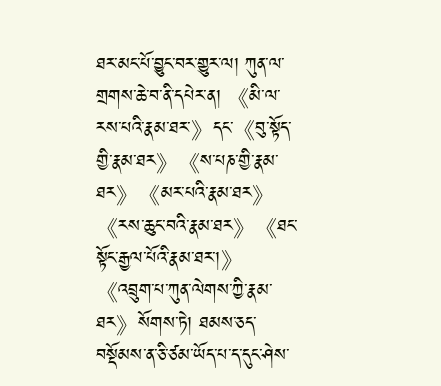ཐར་མང་པོ་བྱུང་བར་གྱུར་ལ། ཀུན་ལ་གྲགས་ཆེ་བ་ནི་དཔེར་ན། 《མི་ལ་རས་པའི་རྣམ་ཐར་》དང་《བུ་སྟོད་གྱི་རྣམ་ཐར》《ས་པཎ་གྱི་རྣམ་ཐར》《མར་པའི་རྣམ་ཐར》《རས་ཆུང་བའི་རྣམ་ཐར》《ཐང་སྟོང་རྒྱལ་པོའི་རྣམ་ཐར་།》《འབྲུག་པ་ཀུན་ལེགས་ཀྱི་རྣམ་ཐར》སོགས་ཏེ། ཐམས་ཅད་བསྡོམས་ན་ཅི་ཙམ་ཡོད་པ་ད་དུང་ཤེས་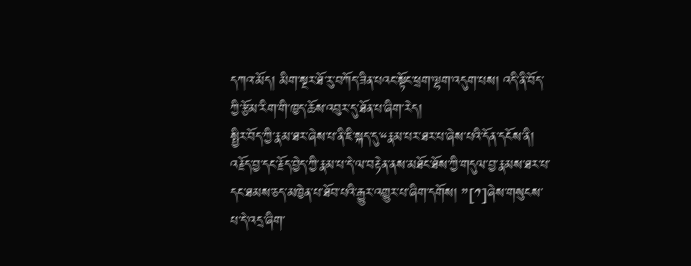དཀའ་མོད། མིག་སྔར་ཐོ་རུ་བཀོད་ཟིན་པའང་སྟོང་ཕྲག་ལྷག་འདུག་པས། འདི་ནི་བོད་ཀྱི་རྩོམ་རིག་གི་ཁྱད་ཆོས་འབུར་དུ་ཐོན་པ་ཞིག་རེད།
སྤྱིར་བོད་ཀྱི་རྣམ་ཐར་ཞེས་པ་ནི་ཇི་སྐད་དུ་“རྣམ་པར་ཐར་པ་ཞེས་པའི་དོན་དངོས་ནི། འརྗོད་བྱ་དང་རྗོད་བྱེད་ཀྱི་རྣམ་པ་དེ་ལ་བརྟེན་ནས་མཐོང་ཐོས་ཀྱི་གདུལ་བྱ་རྣམས་ཐར་པ་དང་ཐམས་ཅད་མཁྱེན་པ་ཐོབ་པའི་རྒྱུར་འགྱུར་པ་ཞིག་དགོས། ”[༡]ཞེས་གསུངས་པ་དེ་འདྲ་ཞིག་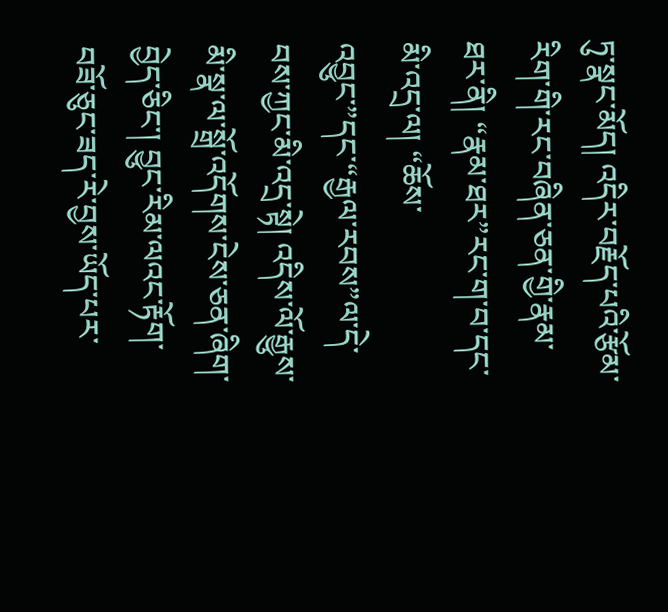ཏུ་སྣང་མོད། འདིར་བརྗོད་པའི་རྩོམ་རིག་གི་རང་བཞིན་ཅན་གྱི་རྣམ་ཐར་ནི། “རྣམ་ཐར”རང་ག་བ་དང་མི་འདྲ་ལ། “ཆོས་འབྱུང་”དང་“རྒྱལ་རབས”ལ་དེ་བས་ཀྱང་མི་འདྲ་སྟེ། འདིས་ལོ་རྒྱུས་མི་སྣ་ལ་སྒྲོ་འདོགས་ངེས་ཅན་ཞིག་བྱེད་ཅིང་། བྱུང་རིམ་ལའང་རྟོག་བཟོ་ཅུང་ཟད་རེ་བྱས་ཡོད་པར་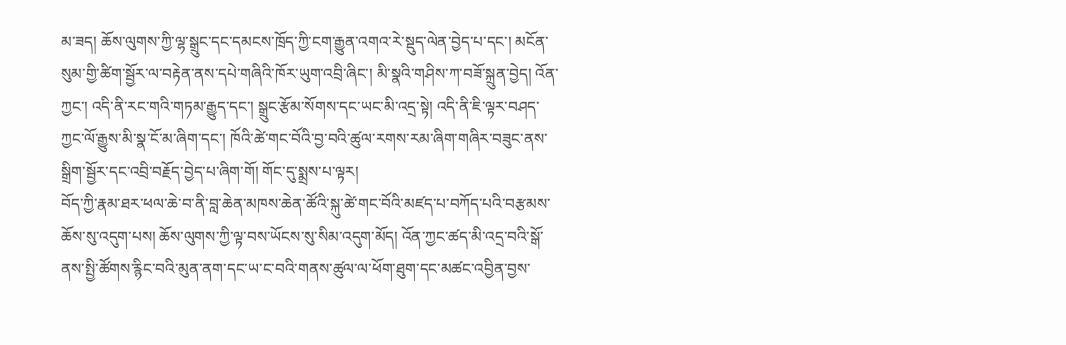མ་ཟད། ཆོས་ལུགས་ཀྱི་ལྷ་སྒྲུང་དང་དམངས་ཁྲོད་ཀྱི་ངག་རྒྱུན་འགའ་རེ་སྡུད་ལེན་བྱེད་པ་དང་། མངོན་སུམ་གྱི་ཚིག་སྦྱོར་ལ་བརྟེན་ནས་དཔེ་གཞིའི་ཁོར་ཡུག་འབྲི་ཞིང་། མི་སྣའི་གཤིས་ཀ་བཟོ་སྐྲུན་བྱེད། འོན་ཀྱང་། འདི་ནི་རང་གའི་གཏམ་རྒྱུད་དང་། སྒྲུང་རྩོམ་སོགས་དང་ཡང་མི་འདྲ་སྟེ། འདི་ནི་ཇི་ལྟར་བཤད་ཀྱང་ལོ་རྒྱུས་མི་སྣ་ངོ་མ་ཞིག་དང་། ཁོའི་ཚེ་གང་བོའི་བྱ་བའི་ཚུལ་རགས་རམ་ཞིག་གཞིར་བཟུང་ནས་སྒྲིག་སྦྱོར་དང་འབྲི་བརྗོད་བྱེད་པ་ཞིག་གོ། གོང་དུ་སྨྲས་པ་ལྟར།
བོད་ཀྱི་རྣམ་ཐར་ཕལ་ཆེ་བ་ནི་བླ་ཆེན་མཁས་ཆེན་ཚོའི་སྐུ་ཚེ་གང་བོའི་མཛད་པ་བཀོད་པའི་བརྩམས་ཆོས་སུ་འདུག་པས། ཆོས་ལུགས་ཀྱི་ལྟ་བས་ཡོངས་སུ་སིམ་འདུག་མོད། འོན་ཀྱང་ཚད་མི་འདྲ་བའི་སྒོ་ནས་སྤྱི་ཚོགས་རྙིང་བའི་མུན་ནག་དང་ཡ་ང་བའི་གནས་ཚུལ་ལ་ཕོག་ཐུག་དང་མཚང་འབྱིན་བྱས་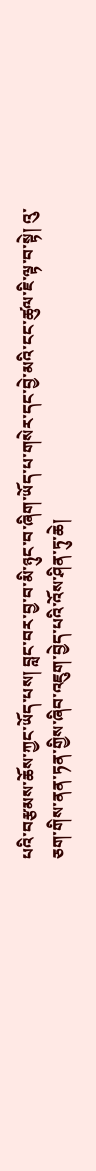པའི་བརྩམས་ཆོས་ཀྱང་ཡོད་པས། བླང་བར་བྱ་བ་མི་ཉུང་བ་ཞིག་ཡོད་པ་གསེར་དང་བྱེ་མའི་ངང་ཚུལ་ཇི་ལྟ་བ་སྟེ། འུ་ཅག་གིས་ནན་ཏན་གྱིས་ཞིབ་འཇུག་བྱེད་པའི་འོས་ཤིན་ཏུ་ཆེ།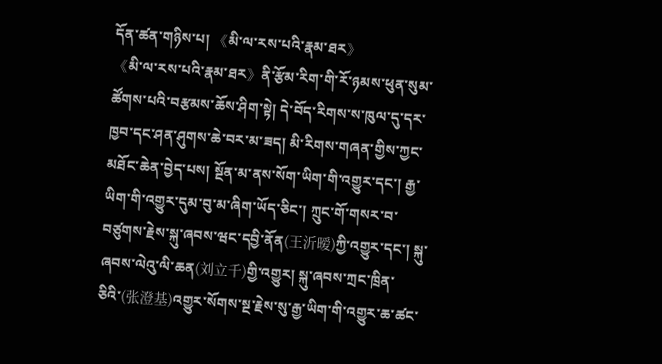དོན་ཚན་གཉིས་པ། 《མི་ལ་རས་པའི་རྣམ་ཐར》
《མི་ལ་རས་པའི་རྣམ་ཐར》ནི་རྩོམ་རིག་གི་རོ་ཉམས་ཕུན་སུམ་ཚོགས་པའི་བརྩམས་ཆོས་ཤིག་སྟེ། དེ་བོད་རིགས་ས་ཁུལ་དུ་དར་ཁྱབ་དང་ཤན་ཤུགས་ཆེ་བར་མ་ཟད། མི་རིགས་གཞན་གྱིས་ཀྱང་མཐོང་ཆེན་བྱེད་པས། སྔོན་མ་ནས་སོག་ཡིག་གི་འགྱུར་དང་། རྒྱ་ཡིག་གི་འགྱུར་དུམ་བུ་མ་ཞིག་ཡོད་ཅིང་། ཀྲུང་གོ་གསར་བ་བཙུགས་རྗེས་སྐུ་ཞབས་ཝང་དབྱི་ནོན(王沂暧)ཀྱི་འགྱུར་དང་། སྐུ་ཞབས་ལེའུ་ལི་ཆན(刘立千)གྱི་འགྱུར། སྐུ་ཞབས་ཀྲང་ཁྲིན་ཅིའི་(张澄基)འགྱུར་སོགས་སྔ་རྗེས་སུ་རྒྱ་ཡིག་གི་འགྱུར་ཆ་ཚང་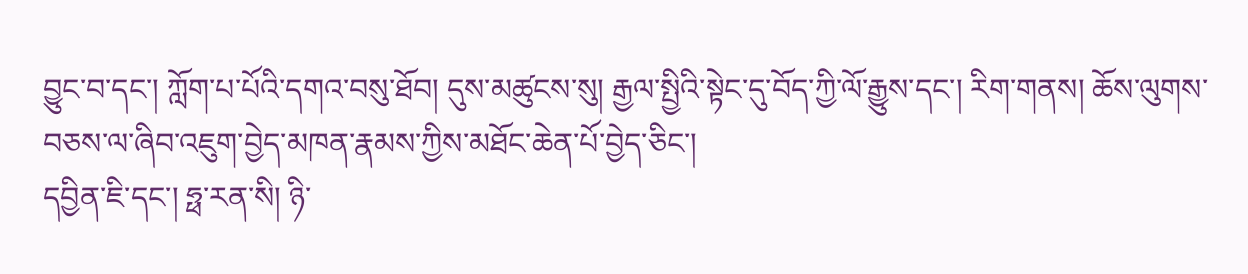བྱུང་བ་དང་། ཀློག་པ་པོའི་དགའ་བསུ་ཐོབ། དུས་མཚུངས་སུ། རྒྱལ་སྤྱིའི་སྟེང་དུ་བོད་ཀྱི་ལོ་རྒྱུས་དང་། རིག་གནས། ཆོས་ལུགས་བཅས་ལ་ཞིབ་འཇུག་བྱེད་མཁན་རྣམས་ཀྱིས་མཐོང་ཆེན་པོ་བྱེད་ཅིང་།
དབྱིན་ཇི་དང་། ཧྥ་རན་སི། ཉི་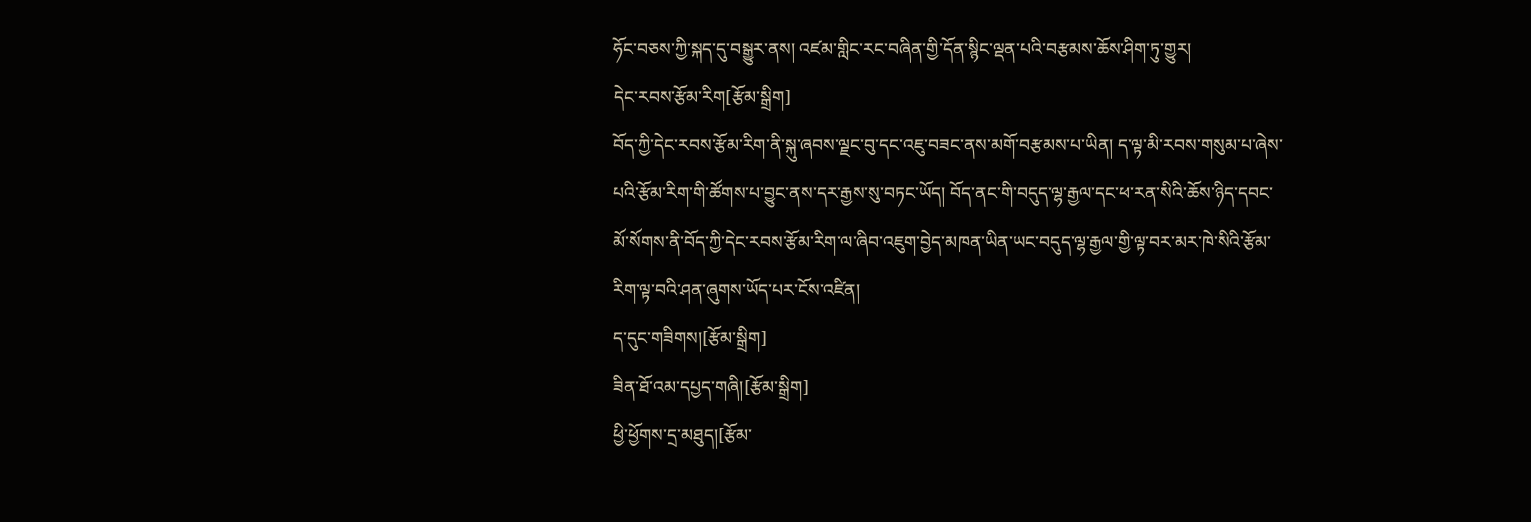ཧོང་བཅས་ཀྱི་སྐད་དུ་བསྒྱུར་ནས། འཛམ་གླིང་རང་བཞིན་གྱི་དོན་སྙིང་ལྡན་པའི་བརྩམས་ཆོས་ཤིག་ཏུ་གྱུར།
དེང་རབས་རྩོམ་རིག[རྩོམ་སྒྲིག]
བོད་ཀྱི་དེང་རབས་རྩོམ་རིག་ནི་སྐུ་ཞབས་ལྗང་བུ་དང་འཇུ་བཟང་ནས་མགོ་བརྩམས་པ་ཡིན། ད་ལྟ་མི་རབས་གསུམ་པ་ཞེས་པའི་རྩོམ་རིག་གི་ཚོགས་པ་བྱུང་ནས་དར་རྒྱས་སུ་བཏང་ཡོད། བོད་ནང་གི་བདུད་ལྷ་རྒྱལ་དང་ཕ་རན་སིའི་ཆོས་ཉིད་དབང་མོ་སོགས་ནི་བོད་ཀྱི་དེང་རབས་རྩོམ་རིག་ལ་ཞིབ་འཇུག་བྱེད་མཁན་ཡིན་ཡང་བདུད་ལྷ་རྒྱལ་གྱི་ལྟ་བར་མར་ཁེ་སིའི་རྩོམ་རིག་ལྟ་བའི་ཤན་ཞུགས་ཡོད་པར་ངོས་འཛིན།
ད་དུང་གཟིགས།[རྩོམ་སྒྲིག]
ཟིན་ཐོ་འམ་དཔྱད་གཞི།[རྩོམ་སྒྲིག]
ཕྱི་ཕྱོགས་དྲ་མཐུད།[རྩོམ་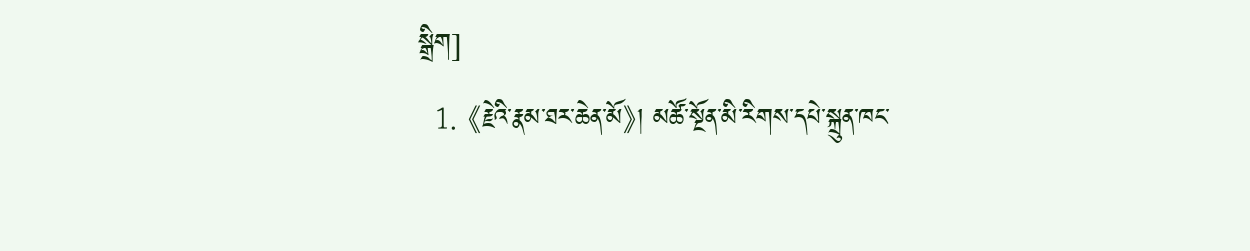སྒྲིག]
  1. 《རྗེའི་རྣམ་ཐར་ཆེན་མོ》། མཚོ་སྔོན་མི་རིགས་དཔེ་སྐྲུན་ཁང་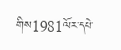གིས1981ལོར་དཔེ་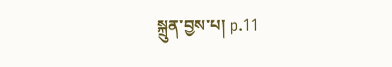སྐྲུན་བྱས་པ། p.11